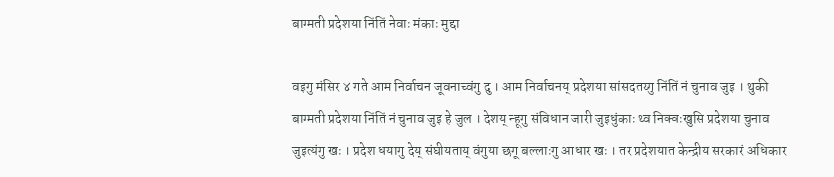बाग्मती प्रदेशया निंतिं नेवाः मंकाः मुद्दा

वइगु मंसिर ४ गते आम निर्वाचन जूवनाच्वंगु दु । आम निर्वाचनय् प्रदेशया सांसदतय्गु निंतिं नं चुनाव जुइ । थुकी बाग्मती प्रदेशया निंतिं नं चुनाव जुइ हे जुल । देशय् न्हूगु संविधान जारी जुइधुंकाः थ्व निक्वःखुसि प्रदेशया चुनाव जुइत्यंगु खः । प्रदेश धयागु देय् संघीयताय् वंगुया छगू बल्लाःगु आधार खः । तर प्रदेशयात केन्द्रीय सरकारं अधिकार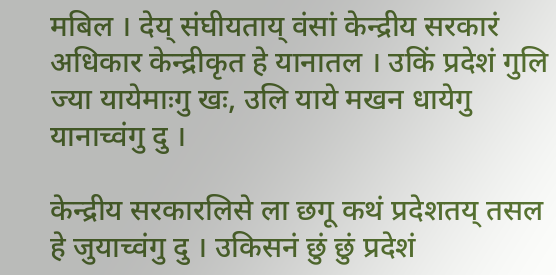मबिल । देय् संघीयताय् वंसां केन्द्रीय सरकारं अधिकार केन्द्रीकृत हे यानातल । उकिं प्रदेशं गुलि ज्या यायेमाःगु खः, उलि याये मखन धायेगु यानाच्वंगु दु ।

केन्द्रीय सरकारलिसे ला छगू कथं प्रदेशतय् तसल हे जुयाच्वंगु दु । उकिसनं छुं छुं प्रदेशं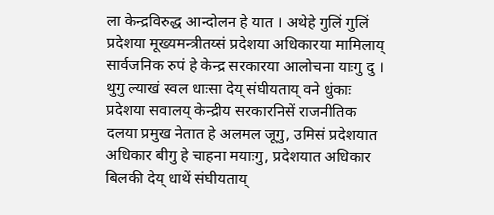ला केन्द्रविरुद्ध आन्दोलन हे यात । अथेहे गुलिं गुलिं प्रदेशया मूख्यमन्त्रीतय्सं प्रदेशया अधिकारया मामिलाय् सार्वजनिक रुपं हे केन्द्र सरकारया आलोचना याःगु दु । थुगु ल्याखं स्वल धाःसा देय् संघीयताय् वने धुंकाः प्रदेशया सवालय् केन्द्रीय सरकारनिसें राजनीतिक दलया प्रमुख नेतात हे अलमल जूगु, उमिसं प्रदेशयात अधिकार बीगु हे चाहना मयाःगु, प्रदेशयात अधिकार बिलकी देय् धाथें संघीयताय्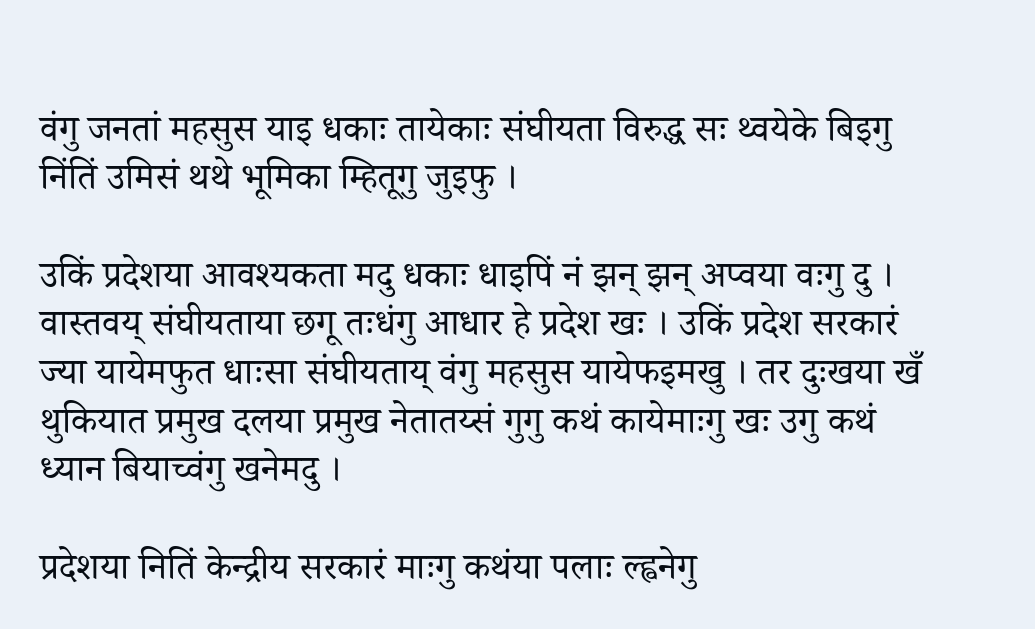वंगु जनतां महसुस याइ धकाः तायेकाः संघीयता विरुद्ध सः थ्वयेके बिइगु निंतिं उमिसं थथे भूमिका म्हितूगु जुइफु ।

उकिं प्रदेशया आवश्यकता मदु धकाः धाइपिं नं झन् झन् अप्वया वःगु दु । वास्तवय् संघीयताया छगू तःधंगु आधार हे प्रदेश खः । उकिं प्रदेश सरकारं ज्या यायेमफुत धाःसा संघीयताय् वंगु महसुस यायेफइमखु । तर दुःखया खँ थुकियात प्रमुख दलया प्रमुख नेतातय्सं गुगु कथं कायेमाःगु खः उगु कथं ध्यान बियाच्वंगु खनेमदु ।

प्रदेशया नितिं केन्द्रीय सरकारं माःगु कथंया पलाः ल्ह्वनेगु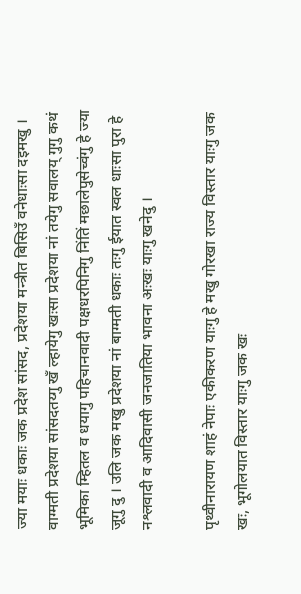ज्या मयाः धकाः जक प्रदेश सांसद, प्रदेशया मन्त्रीत बिसिउँ वनेधाःसा दइमखु । वाग्मती प्रदेशया सांसदतय्गु खँ ल्हायेगु खःसा प्रदेशया नां तयेगु सवालय् गुगु कथं भूमिका म्हितल व धयागु पहिचानवादी पक्षधरपिनिगु निंतिं मछालेपुसेच्वंगु हे ज्या जूगु दु । उलि जक मखु प्रदेशया नां बाग्मती धकाः तःगु ईयात स्वल धाःसा पुरा हे नश्लवादी व आदिवासी जनजातिया भावना अःखः याःगु खनेदु ।

पृथ्वीनारायण शाहं नेपाः एकीकरण याःगु हे मखु गोरखा राज्य विस्तार याःगु जक खः, भूगोलयात विस्तार याःगु जक खः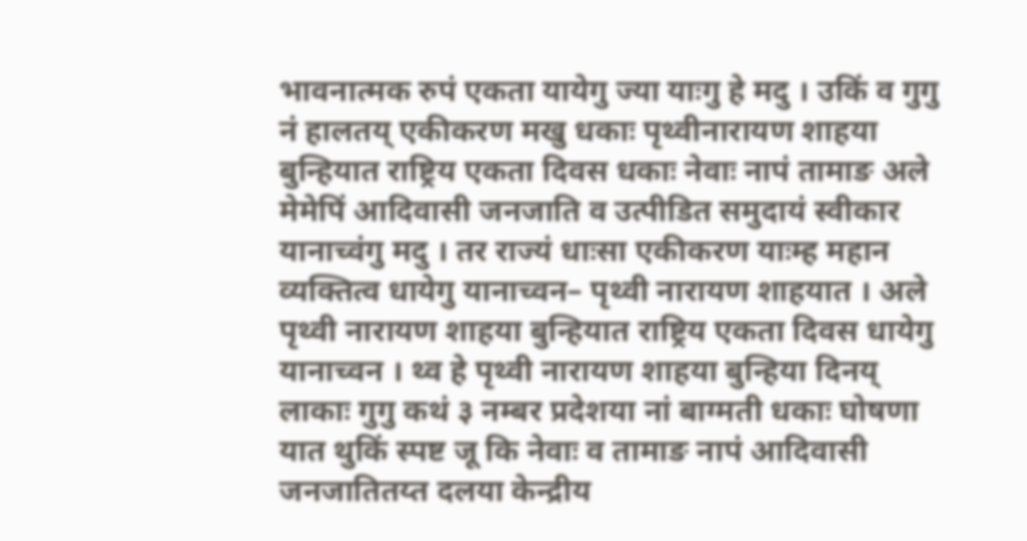भावनात्मक रुपं एकता यायेगु ज्या याःगु हे मदु । उकिं व गुगु नं हालतय् एकीकरण मखु धकाः पृथ्वीनारायण शाहया बुन्हियात राष्ट्रिय एकता दिवस धकाः नेवाः नापं तामाङ अले मेमेपिं आदिवासी जनजाति व उत्पीडित समुदायं स्वीकार यानाच्वंगु मदु । तर राज्यं धाःसा एकीकरण याःम्ह महान व्यक्तित्व धायेगु यानाच्वन– पृथ्वी नारायण शाहयात । अले पृथ्वी नारायण शाहया बुन्हियात राष्ट्रिय एकता दिवस धायेगु यानाच्वन । थ्व हे पृथ्वी नारायण शाहया बुन्हिया दिनय् लाकाः गुगु कथं ३ नम्बर प्रदेशया नां बाग्मती धकाः घोषणा यात थुकिं स्पष्ट जू कि नेवाः व तामाङ नापं आदिवासी जनजातितय्त दलया केन्द्रीय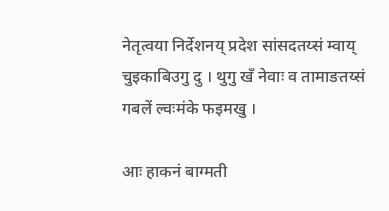नेतृत्वया निर्देशनय् प्रदेश सांसदतय्सं म्वाय् चुइकाबिउगु दु । थुगु खँ नेवाः व तामाङतय्सं गबलें ल्वःमंके फइमखु ।

आः हाकनं बाग्मती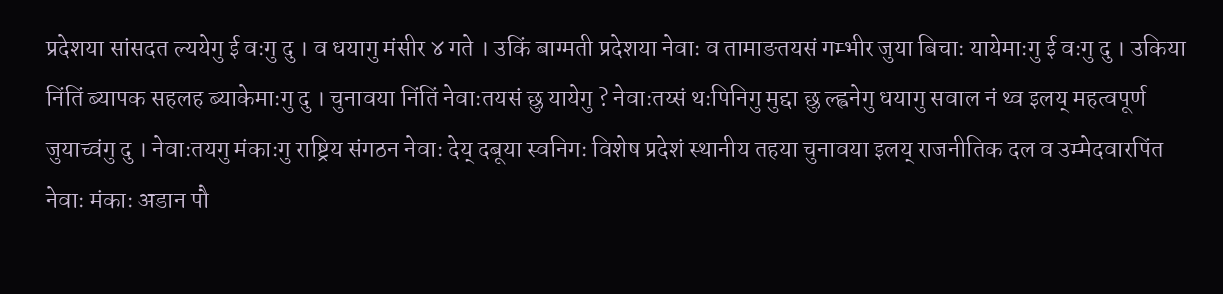प्रदेशया सांसदत ल्ययेगु ई वःगु दु । व धयागु मंसीर ४ गते । उकिं बाग्मती प्रदेशया नेवाः व तामाङतयसं गम्भीर जुया बिचाः यायेमाःगु ई वःगु दु । उकिया निंतिं ब्यापक सहलह ब्याकेमाःगु दु । चुनावया निंतिं नेवाःतयसं छु यायेगु ? नेवाःतय्सं थःपिनिगु मुद्दा छु ल्ह्वनेगु धयागु सवाल नं थ्व इलय् महत्वपूर्ण जुयाच्वंगु दु । नेवाःतयगु मंकाःगु राष्ट्रिय संगठन नेवाः देय् दबूया स्वनिगः विशेष प्रदेशं स्थानीय तहया चुनावया इलय् राजनीतिक दल व उम्मेदवारपिंत नेवाः मंकाः अडान पौ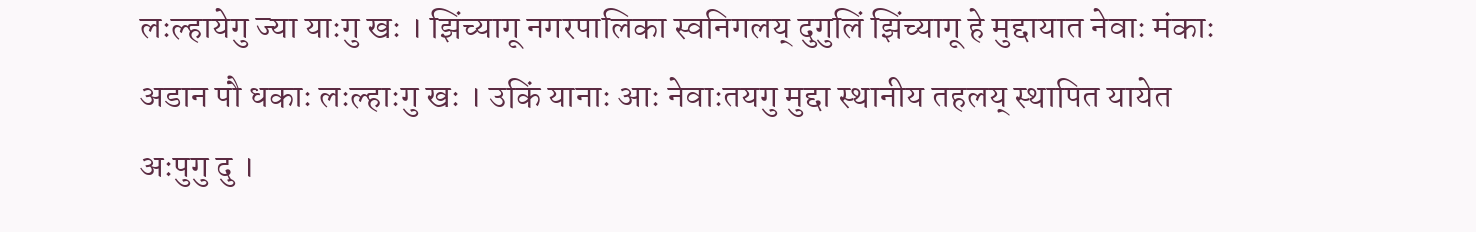लःल्हायेगु ज्या याःगु खः । झिंच्यागू नगरपालिका स्वनिगलय् दुगुलिं झिंच्यागू हे मुद्दायात नेवाः मंकाः अडान पौ धकाः लःल्हाःगु खः । उकिं यानाः आः नेवाःतयगु मुद्दा स्थानीय तहलय् स्थापित यायेत अःपुगु दु ।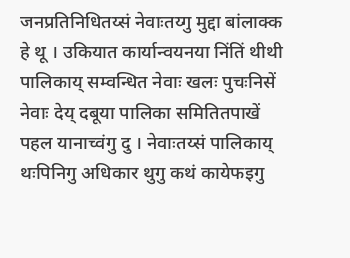जनप्रतिनिधितय्सं नेवाःतय्गु मुद्दा बांलाक्क हे थू । उकियात कार्यान्वयनया निंतिं थीथी पालिकाय् सम्वन्धित नेवाः खलः पुचःनिसें नेवाः देय् दबूया पालिका समितितपाखें पहल यानाच्वंगु दु । नेवाःतय्सं पालिकाय् थःपिनिगु अधिकार थुगु कथं कायेफइगु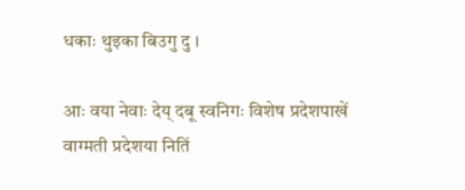धकाः थुइका बिउगु दु ।

आः वया नेवाः देय् दबू स्वनिगः विशेष प्रदेशपाखें वाग्मती प्रदेशया नितिं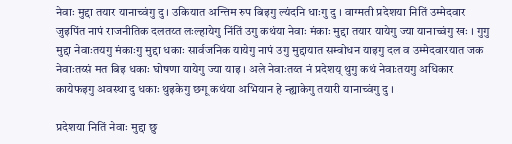नेवाः मुद्दा तयार यानाच्वंगु दु । उकियात अन्तिम रुप बिइगु ल्यंदनि धाःगु दु । वाग्मती प्रदेशया नितिं उम्मेदवार जुइपिंत नापं राजनीतिक दलतय्त लःल्हायेगु निंतिं उगु कथंया नेवाः मंकाः मुद्दा तयार यायेगु ज्या यानाच्वंगु खः । गुगु मुद्दा नेवाःतयगु मंकाःगु मुद्दा धकाः सार्वजनिक यायेगु नापं उगु मुद्दायात सम्वोधन याइगु दल व उम्मेदवारयात जक नेवाःतय्सं मत बिइ धकाः घोषणा यायेगु ज्या याइ । अले नेवाःतय्त नं प्रदेशय् थुगु कथं नेवाःतयगु अधिकार कायेफइगु अवस्था दु धकाः थुइकेगु छगू कथंया अभियान हे न्ह्याकेगु तयारी यानाच्वंगु दु ।

प्रदेशया नितिं नेवाः मुद्दा छु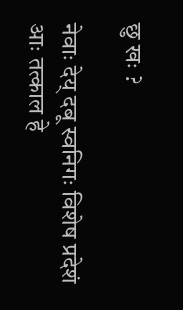छु खः ?

नेवाः देय् दबू स्वनिगः विशेष प्रदेशं आः तत्काल हे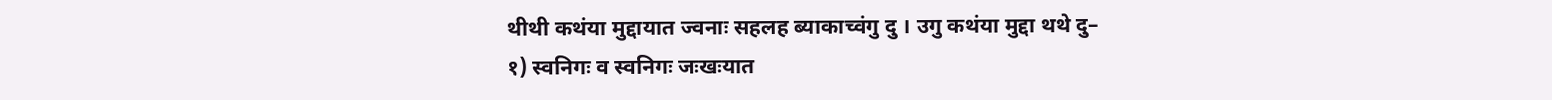थीथी कथंया मुद्दायात ज्वनाः सहलह ब्याकाच्वंगु दु । उगु कथंया मुद्दा थथे दु–
१) स्वनिगः व स्वनिगः जःखःयात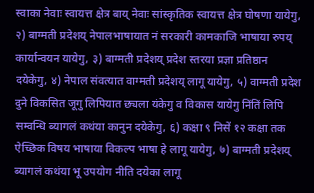स्वाका नेवाः स्वायत्त क्षेत्र बाय् नेवाः सांस्कृतिक स्वायत्त क्षेत्र घोषणा यायेगु, २) बाग्मती प्रदेशय् नेपालभाषायात नं सरकारी कामकाजि भाषाया रुपय् कार्यान्वयन यायेगु, ३) बाग्मती प्रदेशय् प्रदेश स्तरया प्रज्ञा प्रतिष्ठान दयेकेगु, ४) नेपाल संवत्यात वाग्मती प्रदेशय् लागू यायेगु, ५) वाग्मती प्रदेश दुने विकसित जूगु लिपियात छ्यला यंकेगु व विकास यायेगु निंतिं लिपि सम्वन्धि ब्यागलं कथंया कानुन दयेकेगु, ६) कक्षा ९ निसें १२ कक्षा तक ऐच्छिक विषय भाषाया विकल्प भाषा हे लागू यायेगु, ७) बाग्मती प्रदेशय् ब्यागलं कथंया भू उपयोग नीति दयेका लागू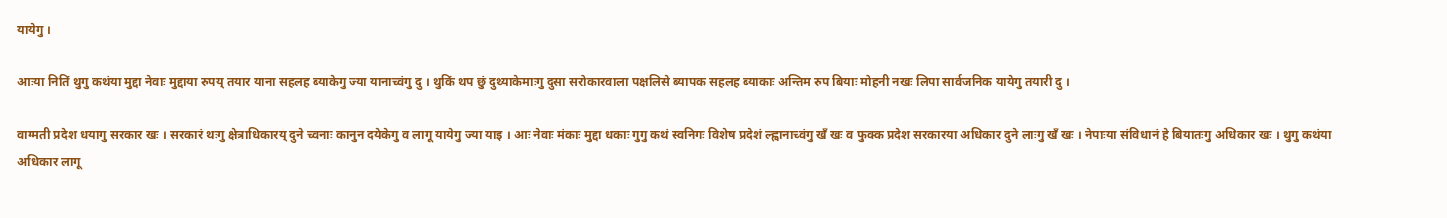यायेगु ।

आःया नितिं थुगु कथंया मुद्दा नेवाः मुद्दाया रुपय् तयार याना सहलह ब्याकेगु ज्या यानाच्वंगु दु । थुकिं थप छुं दुथ्याकेमाःगु दुसा सरोकारवाला पक्षलिसे ब्यापक सहलह ब्याकाः अन्तिम रुप बियाः मोहनी नखः लिपा सार्वजनिक यायेगु तयारी दु ।

वाग्मती प्रदेश धयागु सरकार खः । सरकारं थःगु क्षेत्राधिकारय् दुने च्वनाः कानुन दयेकेगु व लागू यायेगु ज्या याइ । आः नेवाः मंकाः मुद्दा धकाः गुगु कथं स्वनिगः विशेष प्रदेशं ल्ह्वानाच्वंगु खँ खः व फुक्क प्रदेश सरकारया अधिकार दुने लाःगु खँ खः । नेपाःया संविधानं हे बियातःगु अधिकार खः । थुगु कथंया अधिकार लागू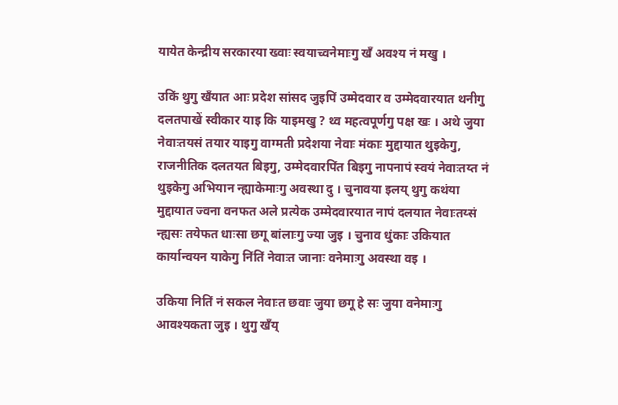यायेत केन्द्रीय सरकारया ख्वाः स्वयाच्वनेमाःगु खँ अवश्य नं मखु ।

उकिं थुगु खँयात आः प्रदेश सांसद जुइपिं उम्मेदवार व उम्मेदवारयात थनीगु दलतपाखें स्वीकार याइ कि याइमखु ? थ्व महत्वपूर्णगु पक्ष खः । अथे जुया नेवाःतयसं तयार याइगु वाग्मती प्रदेशया नेवाः मंकाः मुद्दायात थुइकेगु, राजनीतिक दलतयत बिइगु, उम्मेदवारपिंत बिइगु नापनापं स्वयं नेवाःतय्त नं थुइकेगु अभियान न्ह्याकेमाःगु अवस्था दु । चुनावया इलय् थुगु कथंया मुद्दायात ज्वना वनफत अले प्रत्येक उम्मेदवारयात नापं दलयात नेवाःतय्सं न्ह्यसः तयेफत धाःसा छगू बांलाःगु ज्या जुइ । चुनाव धुंकाः उकियात कार्यान्वयन याकेगु निंतिं नेवाःत जानाः वनेमाःगु अवस्था वइ ।

उकिया नितिं नं सकल नेवाःत छवाः जुया छगू हे सः जुया वनेमाःगु आवश्यकता जुइ । थुगु खँय्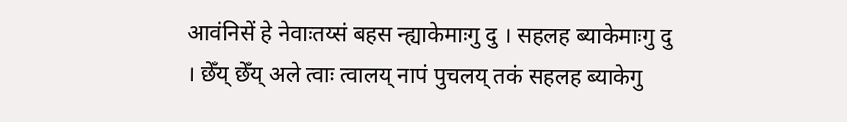आवंनिसें हे नेवाःतय्सं बहस न्ह्याकेमाःगु दु । सहलह ब्याकेमाःगु दु । छेँय् छेँय् अले त्वाः त्वालय् नापं पुचलय् तकं सहलह ब्याकेगु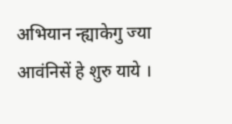अभियान न्ह्याकेगु ज्या आवंनिसें हे शुरु याये ।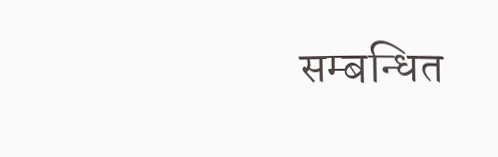सम्बन्धित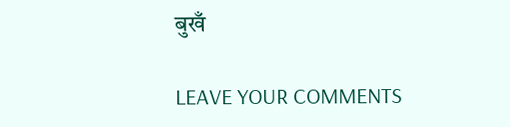बुखँ

LEAVE YOUR COMMENTS